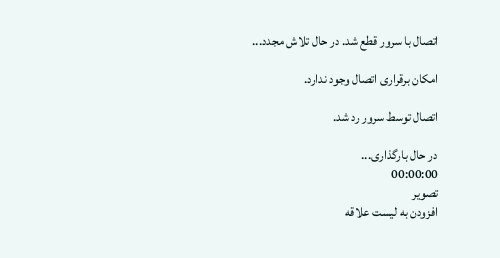اتصال با سرور قطع شد. در حال تلاش مجدد...

امکان برقراری اتصال وجود ندارد.

اتصال توسط سرور رد شد.

در حال بارگذاری...
00:00:00
تصویر
افزودن به لیست علاقه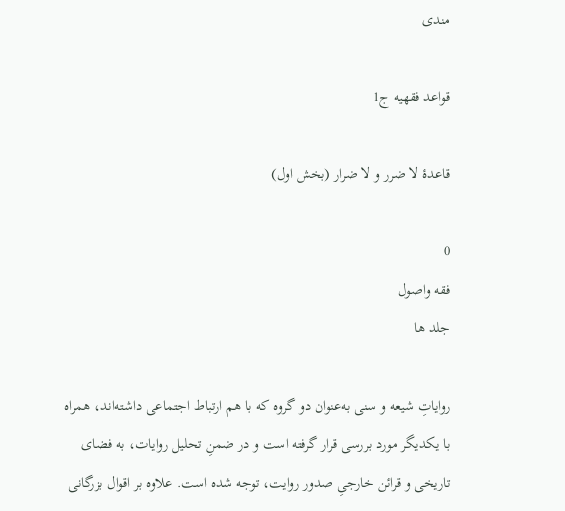مندی

قواعد فقهیه ج1

قاعدۀ لا ضرر و لا ضرار (بخش اول)

0
فقه واصول
جلد ها

روایاتِ شیعه و سنی به‌عنوان دو گروه که با هم ارتباط اجتماعی داشته‌‌اند، همراه با یکدیگر مورد بررسی قرار گرفته است و در ضمنِ تحلیل روایات، به فضای تاریخی و قرائن خارجیِ صدور روایت، توجه شده است. علاوه بر اقوال بزرگانی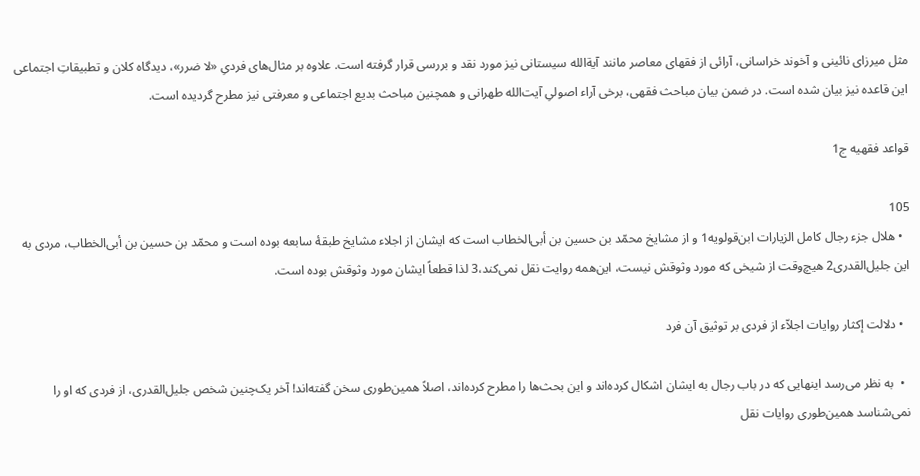مثل میرزای نائینی و آخوند خراسانی، آرائی از فقهای معاصر مانند آیةالله سیستانی نیز مورد نقد و بررسی قرار گرفته است. علاوه بر مثال‌های فردیِ «لا ضرر»، دیدگاه کلان و تطبیقاتِ اجتماعی این قاعده نیز بیان شده است. در ضمن بیان مباحث فقهی، برخی آراء اصولی‌‌ِ آیت‌الله طهرانی و همچنین مباحث بدیع اجتماعی و معرفتی نیز مطرح گردیده است.

قواعد فقهیه ج1

105
  • هلال جزء رجال کامل الزیارات ابن‌قولویه1 و از مشایخ محمّد بن حسین بن أبی‌الخطاب است که ایشان از اجلاء مشایخ طبقۀ سابعه بوده است و محمّد بن حسین بن أبی‌الخطاب، مردی به این جلیل‌القدری2 هیچ‌وقت از شیخی که مورد وثوقش نیست، این‌همه روایت نقل نمی‌کند،3 لذا قطعاً ایشان مورد وثوقش بوده است.

  • دلالت إکثار روایات اجلاّء از فردی بر توثیق آن فرد

  •  به نظر می‌رسد اینهایی که در باب رجال به ایشان اشکال کرده‌اند و این بحث‌ها را مطرح کرده‌اند، اصلاً همین‌طوری سخن گفته‌اند! آخر یک‌چنین شخص جلیل‌القدری، از فردی که او را نمی‌شناسد همین‌طوری روایات نقل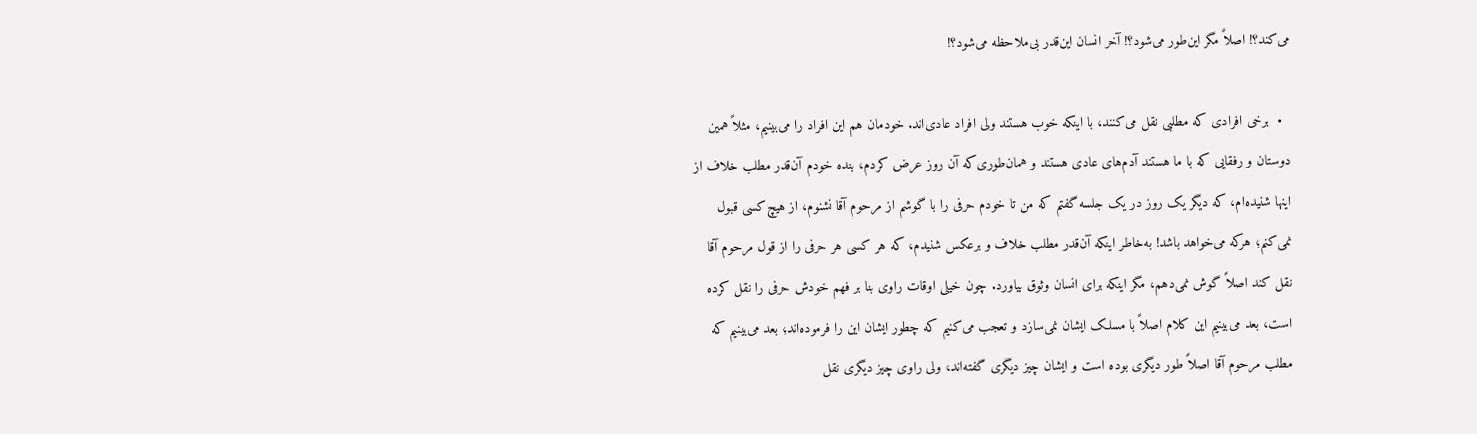می‌کند؟! اصلاً مگر این‌طور می‌شود؟! آخر انسان این‌قدر بی‌ملاحظه می‌شود؟!

  •  برخی افرادی که مطلبی نقل می‌کنند، با اینکه خوب هستند ولی افراد عادی‌اند. خودمان هم این افراد را می‌بینیم، مثلاً همین دوستان و رفقایی که با ما هستند آدم‌های عادی هستند و همان‌طوری‌که آن روز عرض کردم، بنده خودم آن‌قدر مطلب خلاف از اینها شنیده‌ام، که دیگر یک روز در یک جلسه گفتم که من تا خودم حرفی را با گوشم از مرحوم آقا نشنوم، از هیچ‌کسی قبول نمی‌کنم؛ هرکه می‌خواهد باشد! به‌خاطر اینکه آن‌قدر مطلب خلاف و برعکس شنیدم، که هر کسی هر حرفی را از قول مرحوم آقا نقل کند اصلاً گوش نمی‌دهم، مگر اینکه برای انسان وثوق بیاورد. چون خیلی اوقات راوی بنا بر فهم خودش حرفی را نقل کرده است، بعد می‌بینیم این کلام اصلاً با مسلک ایشان نمی‌سازد و تعجب می‌کنیم که چطور ایشان این را فرموده‌اند؛ بعد می‌بینیم که مطلب مرحوم آقا اصلاً طور دیگری بوده است و ایشان چیز دیگری گفته‌اند، ولی راوی چیز دیگری نقل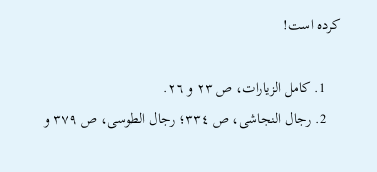کرده است!

    1. کامل الزیارات، ص ٢٣ و ٢٦.
    2. رجال النجاشی، ص ٣٣٤؛ رجال الطوسی، ص ٣٧٩ و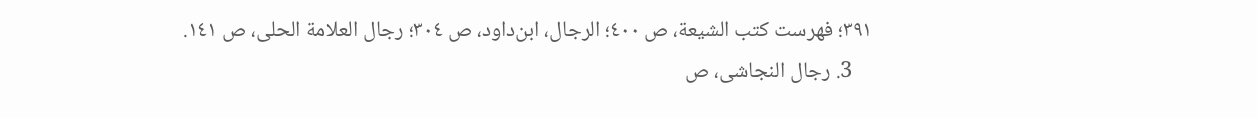٣٩١؛ فهرست کتب الشیعة، ص ٤٠٠؛ الرجال، ابن‌داود، ص ٣٠٤؛ رجال العلامة الحلی، ص ١٤١.
    3. رجال النجاشی، ص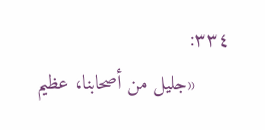٣٣٤:
      «جلیل من أصحابنا، عظیم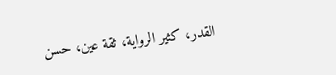القدر، کثیر الروایة، ثقة عین، حسن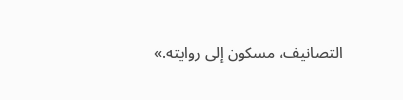التصانیف، مسکون إلی روایته.»